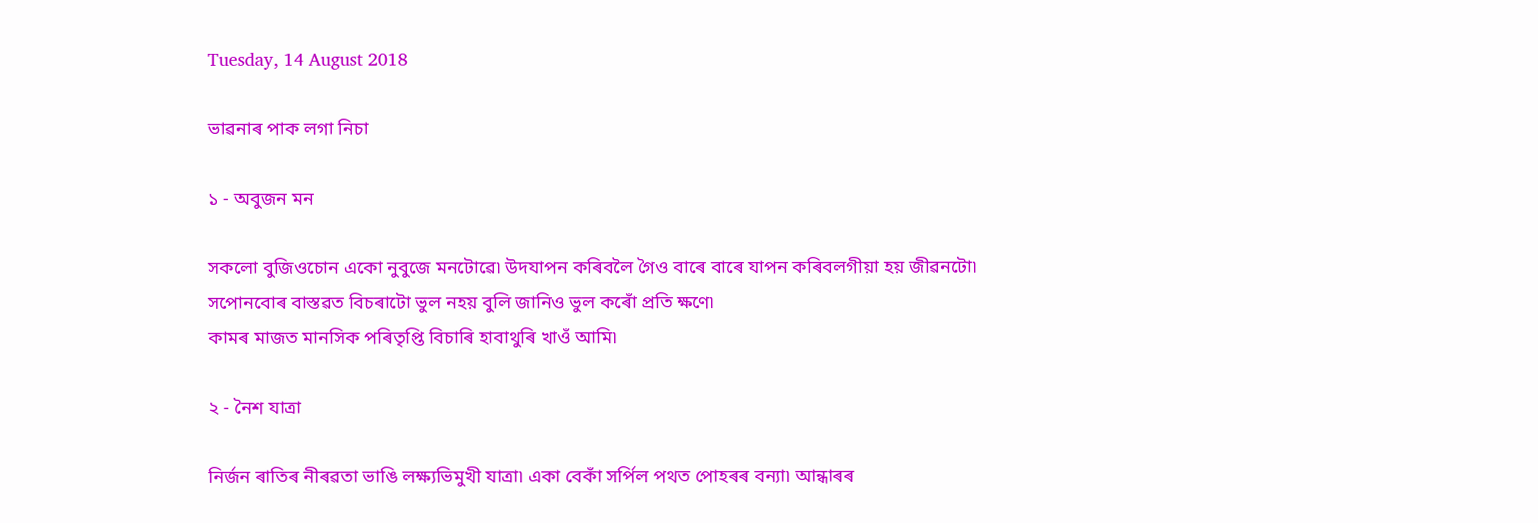Tuesday, 14 August 2018

ভাৱনাৰ পাক লগা নিচা

১ - অবুজন মন

সকলো বুজিওচোন একো নুবুজে মনটোৱে৷ উদযাপন কৰিবলৈ গৈও বাৰে বাৰে যাপন কৰিবলগীয়া হয় জীৱনটো৷
সপোনবোৰ বাস্তৱত বিচৰাটো ভুল নহয় বুলি জানিও ভুল কৰোঁ প্ৰতি ক্ষণে৷
কামৰ মাজত মানসিক পৰিতৃপ্তি বিচাৰি হাবাথুৰি খাওঁ আমি৷

২ - নৈশ যাত্ৰা

নিৰ্জন ৰাতিৰ নীৰৱতা ভাঙি লক্ষ্যভিমুখী যাত্ৰা৷ একা বেকাঁ সৰ্পিল পথত পোহৰৰ বন্যা৷ আন্ধাৰৰ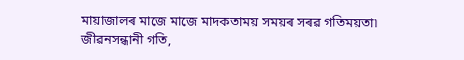মায়াজালৰ মাজে মাজে মাদকতাময় সময়ৰ সৰৱ গতিময়তা৷ জীৱনসন্ধানী গতি,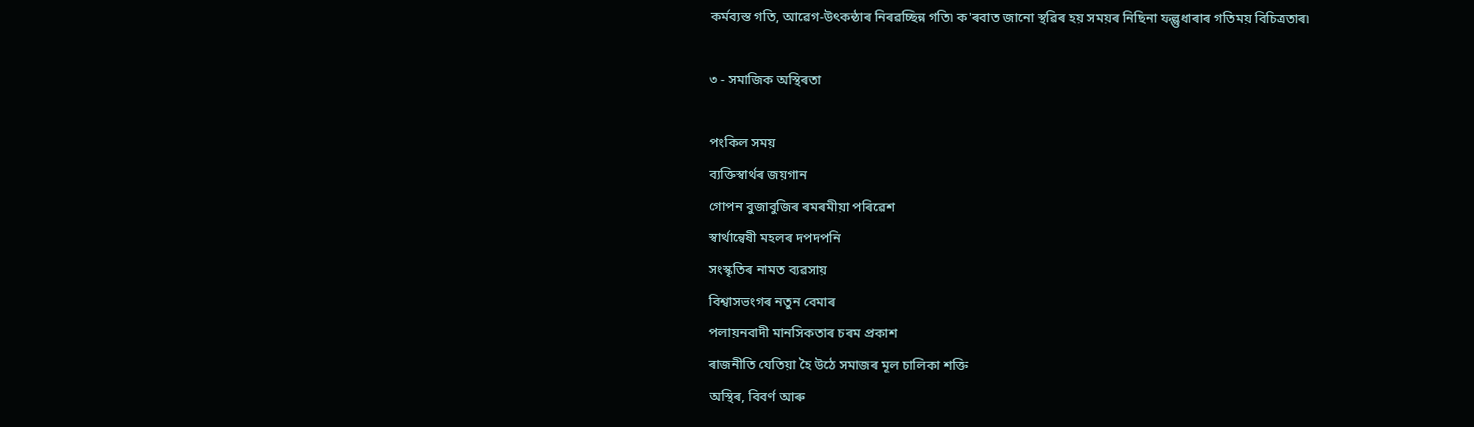কৰ্মব্যস্ত গতি, আৱেগ-উৎকন্ঠাৰ নিৰৱচ্ছিন্ন গতি৷ ক'ৰবাত জানো স্থৱিৰ হয় সময়ৰ নিছিনা ফল্গুধাৰাৰ গতিময় বিচিত্ৰতাৰ৷

৩ - সমাজিক অস্থিৰতা

পংকিল সময়
ব্যক্তিস্বাৰ্থৰ জয়গান
গোপন বুজাবুজিৰ ৰমৰমীয়া পৰিৱেশ
স্বাৰ্থান্বেষী মহলৰ দপদপনি
সংস্কৃতিৰ নামত ব্যৱসায়
বিশ্বাসভংগৰ নতুন বেমাৰ
পলায়নবাদী মানসিকতাৰ চৰম প্ৰকাশ
ৰাজনীতি যেতিয়া হৈ উঠে সমাজৰ মূল চালিকা শক্তি
অস্থিৰ, বিবৰ্ণ আৰু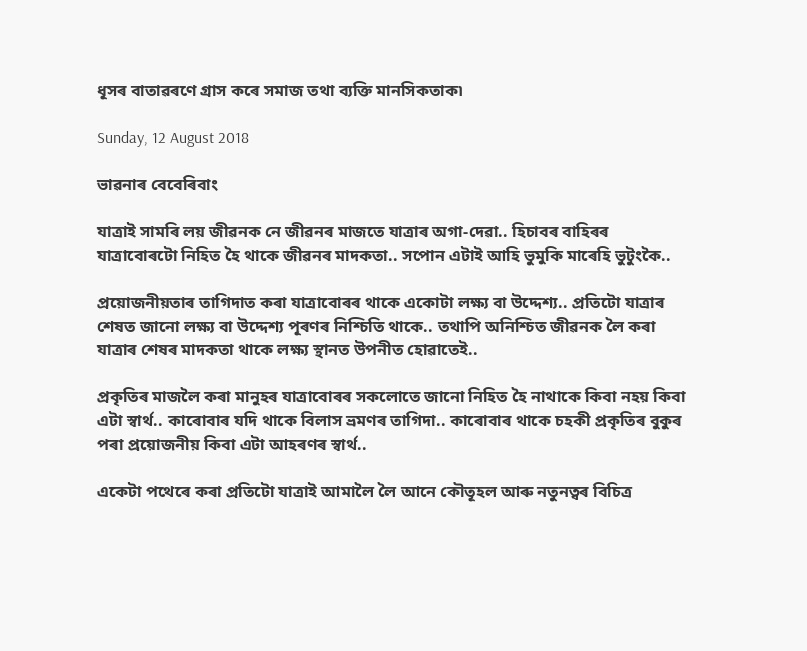ধূসৰ বাতাৱৰণে গ্ৰাস কৰে সমাজ তথা ব্যক্তি মানসিকতাক৷

Sunday, 12 August 2018

ভাৱনাৰ বেবেৰিবাং

যাত্ৰাই সামৰি লয় জীৱনক নে জীৱনৰ মাজতে যাত্ৰাৰ অগা-দেৱা.. হিচাবৰ বাহিৰৰ যাত্ৰাবোৰটো নিহিত হৈ থাকে জীৱনৰ মাদকতা.. সপোন এটাই আহি ভুমুকি মাৰেহি ভুটুংকৈ..

প্ৰয়োজনীয়তাৰ তাগিদাত কৰা যাত্ৰাবোৰৰ থাকে একোটা লক্ষ্য বা উদ্দেশ্য.. প্ৰতিটো যাত্ৰাৰ শেষত জানো লক্ষ্য বা উদ্দেশ্য পূৰণৰ নিশ্চিতি থাকে.. তথাপি অনিশ্চিত জীৱনক লৈ কৰা যাত্ৰাৰ শেষৰ মাদকতা থাকে লক্ষ্য স্থানত উপনীত হোৱাতেই..

প্ৰকৃতিৰ মাজলৈ কৰা মানুহৰ যাত্ৰাবোৰৰ সকলোতে জানো নিহিত হৈ নাথাকে কিবা নহয় কিবা এটা স্বাৰ্থ.. কাৰোবাৰ যদি থাকে বিলাস ভ্ৰমণৰ তাগিদা.. কাৰোবাৰ থাকে চহকী প্ৰকৃতিৰ বুকুৰ পৰা প্ৰয়োজনীয় কিবা এটা আহৰণৰ স্বাৰ্থ..

একেটা পথেৰে কৰা প্ৰতিটো যাত্ৰাই আমালৈ লৈ আনে কৌতূহল আৰু নতুনত্বৰ বিচিত্ৰ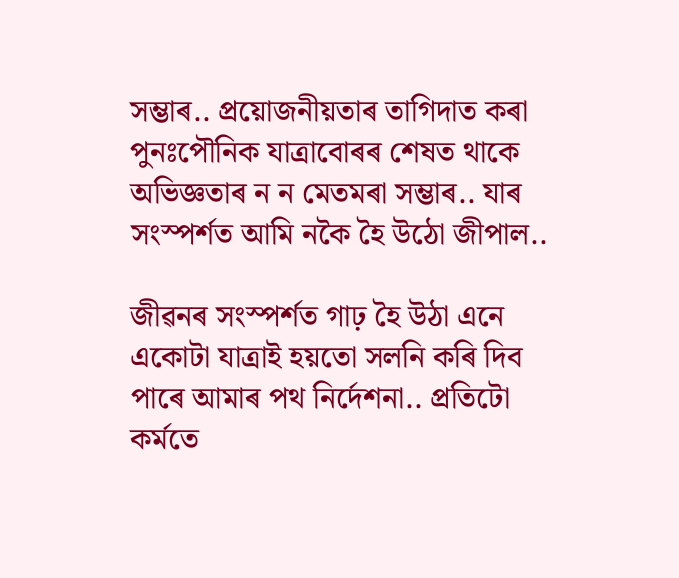সম্ভাৰ.. প্ৰয়োজনীয়তাৰ তাগিদাত কৰা পুনঃপৌনিক যাত্ৰাবোৰৰ শেষত থাকে অভিজ্ঞতাৰ ন ন মেতমৰা সম্ভাৰ.. যাৰ সংস্পৰ্শত আমি নকৈ হৈ উঠো জীপাল..

জীৱনৰ সংস্পৰ্শত গাঢ় হৈ উঠা এনে একোটা যাত্ৰাই হয়তো সলনি কৰি দিব পাৰে আমাৰ পথ নিৰ্দেশনা.. প্ৰতিটো কৰ্মতে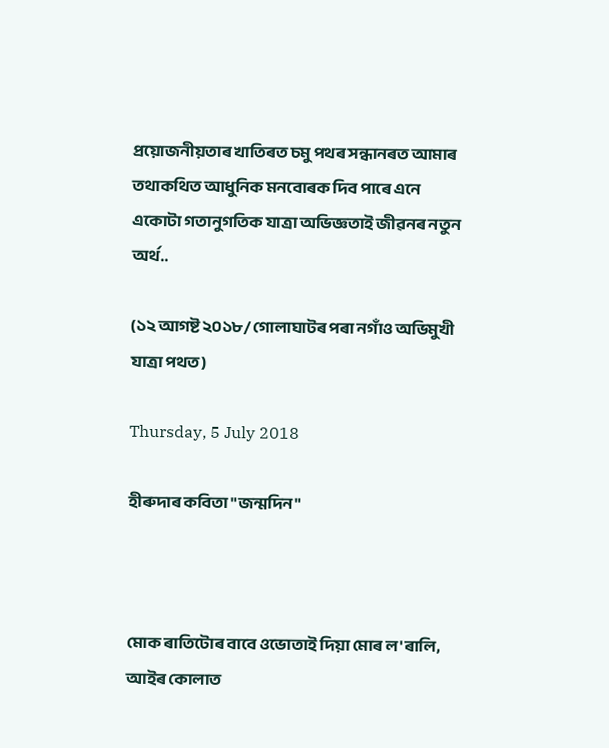প্ৰয়োজনীয়তাৰ খাতিৰত চমু পথৰ সন্ধানৰত আমাৰ তথাকথিত আধুনিক মনবোৰক দিব পাৰে এনে একোটা গতানুগতিক যাত্ৰা অভিজ্ঞতাই জীৱনৰ নতুন অৰ্থ..

(১২ আগষ্ট ২০১৮/ গোলাঘাটৰ পৰা নগাঁও অভিমুখী যাত্ৰা পথত)

Thursday, 5 July 2018

হীৰুদাৰ কবিতা "জন্মদিন"



মোক ৰাতিটোৰ বাবে ওভোতাই দিয়া মোৰ ল'ৰালি,
আইৰ কোলাত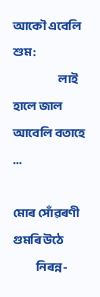আকৌ এবেলি শুম:
                       লাই হালে জাল  আবেলি বতাহে ...

মোৰ সোঁৱৰণী গুমৰি উঠে
           নিৰন্ন-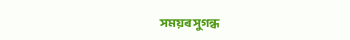সময়ৰ সুগন্ধ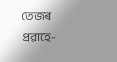তেজৰ প্ৰৱাহে-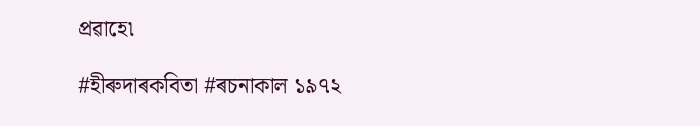প্ৰৱাহে৷

#হীৰুদাৰকবিতা #ৰচনাকাল ১৯৭২